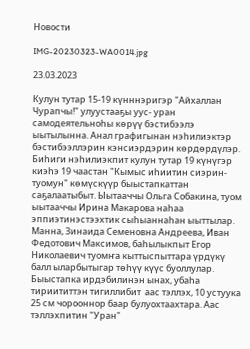Новости

IMG-20230323-WA0014.jpg

23.03.2023

Кулун тутар 15-19 күнннэригэр "Айхаллан Чурапчы!" улуустааҕы уус- уран самодеятельноһы көрүү бэстибээлэ ыытылынна. Анал графигынан нэһилиэктэр бэстибээллэрин кэнсиэрдэрин көрдөрдүлэр. Биһиги нэһилиэкпит кулун тутар 19 күнүгэр киэһэ 19 чаастан "Кымыс иһиитин сиэрин- туомун" көмүскүүр быыстапкаттан саҕалаатыбыт. Ыытааччы Ольга Собакина, туом ыытааччы Ирина Макарова наһаа эппиэтинэстээхтик сыһыаннаһан ыыттылар. Манна, Зинаида Семеновна Андреева, Иван Федотович Максимов, баһылыкпыт Егор Николаевич туомҥа кыттыспыттара үрдүкү балл ыларбытыгар төһүү күүс буоллулар. Быыстапка ирдэбилинэн ынах, убаһа тириититтэн тигиллибит  аас тэллэх, 10 устуука 25 см чорооннор баар булуохтаахтара. Аас тэллэхпитин "Уран"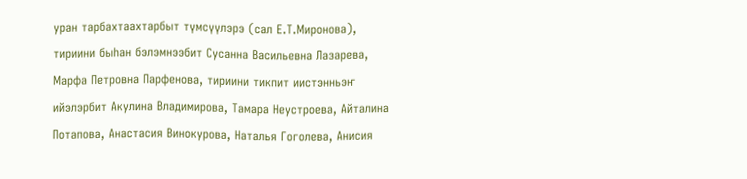уран тарбахтаахтарбыт түмсүүлэрэ (сал Е.Т.Миронова), тириини быһан бэлэмнээбит Сусанна Васильевна Лазарева, Марфа Петровна Парфенова, тириини тикпит иистэнньэҥ  ийэлэрбит Акулина Владимирова, Тамара Неустроева, Айталина Потапова, Анастасия Винокурова, Наталья Гоголева, Анисия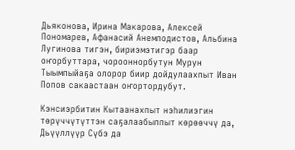Дьяконова, Ирина Макарова, Алексей Пономарев, Афанасий Анемподистов, Альбина Лугинова тигэн, бириэмэтигэр баар оҥорбуттара, чорооннорбутун Мурун Тыымпыйаҕа олорор биир дойдулаахпыт Иван Попов сакаастаан оҥортордубут.

Кэнсиэрбитин Кытаанахпыт нэһилиэгин төрүччүтүттэн саҕалаабыппыт көрөөччү да, Дьүүллүүр Сүбэ да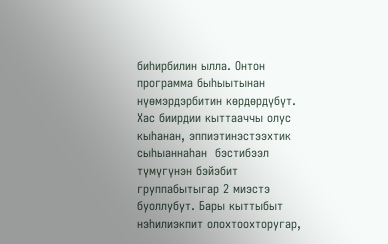биһирбилин ылла. Онтон программа быһыытынан нүөмэрдэрбитин көрдөрдүбүт. Хас биирдии кыттааччы олус кыһанан, эппиэтинэстээхтик сыһыаннаһан  бэстибээл түмүгүнэн бэйэбит группабытыгар 2 миэстэ буоллубут. Бары кыттыбыт нэһилиэкпит олохтоохторугар,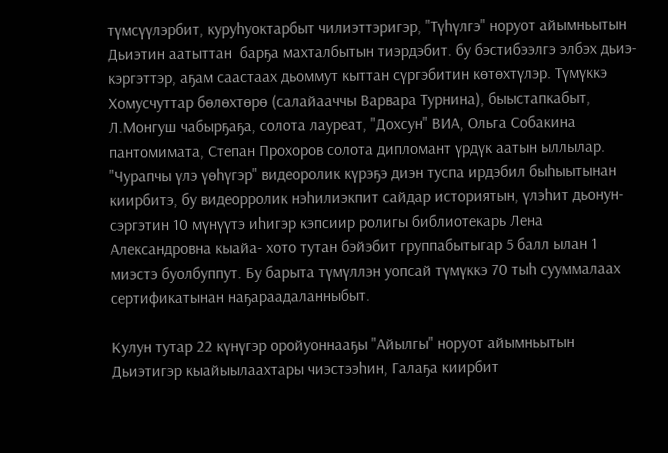түмсүүлэрбит, куруһуоктарбыт чилиэттэригэр, "Түһүлгэ" норуот айымньытын Дьиэтин аатыттан  барҕа махталбытын тиэрдэбит. бу бэстибээлгэ элбэх дьиэ- кэргэттэр, аҕам саастаах дьоммут кыттан сүргэбитин көтөхтүлэр. Түмүккэ Хомусчуттар бөлөхтөрө (салайааччы Варвара Турнина), быыстапкабыт, Л.Монгуш чабырҕаҕа, солота лауреат, "Дохсун" ВИА, Ольга Собакина пантомимата, Степан Прохоров солота дипломант үрдүк аатын ыллылар. "Чурапчы үлэ үөһүгэр" видеоролик күрэҕэ диэн туспа ирдэбил быһыытынан киирбитэ, бу видеорролик нэһилиэкпит сайдар историятын, үлэһит дьонун- сэргэтин 10 мүнүүтэ иһигэр кэпсиир ролигы библиотекарь Лена Александровна кыайа- хото тутан бэйэбит группабытыгар 5 балл ылан 1 миэстэ буолбуппут. Бу барыта түмүллэн уопсай түмүккэ 70 тыһ сууммалаах сертификатынан наҕараадаланныбыт.

Кулун тутар 22 күнүгэр оройуоннааҕы "Айылгы" норуот айымньытын Дьиэтигэр кыайыылаахтары чиэстээһин, Галаҕа киирбит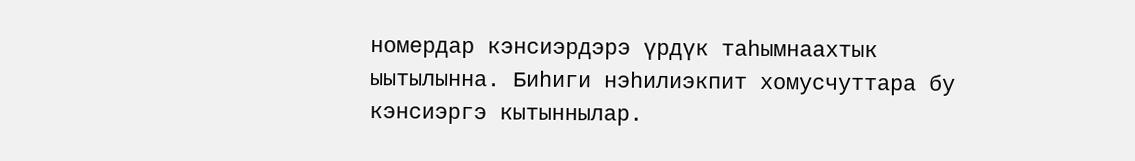номердар кэнсиэрдэрэ үрдүк таһымнаахтык ыытылынна. Биһиги нэһилиэкпит хомусчуттара бу кэнсиэргэ кытыннылар.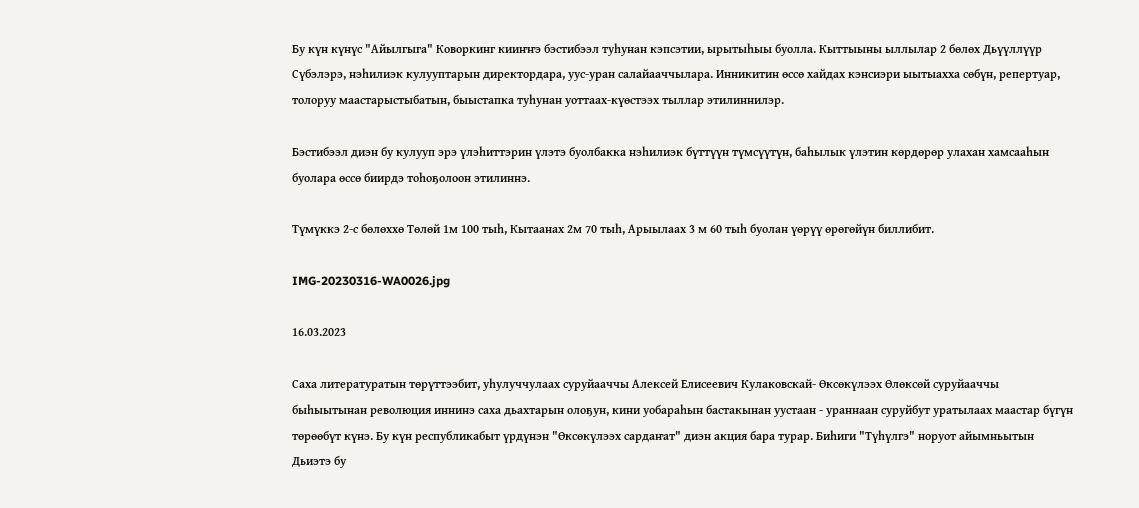Бу күн күнүс "Айылгыга" Коворкинг кииҥҥэ бэстибээл туһунан кэпсэтии, ырытыһыы буолла. Кыттыыны ыллылар 2 бөлөх Дьүүллүүр Сүбэлэрэ, нэһилиэк кулууптарын директордара, уус-уран салайааччылара. Инникитин өссө хайдах кэнсиэри ыытыахха сөбүн, репертуар, толоруу маастарыстыбатын, быыстапка туһунан уоттаах-күөстээх тыллар этилиннилэр.

Бэстибээл диэн бу кулууп эрэ үлэһиттэрин үлэтэ буолбакка нэһилиэк бүттүүн түмсүүтүн, баһылык үлэтин көрдөрөр улахан хамсааһын буолара өссө биирдэ тоһоҕолоон этилиннэ.

Түмүккэ 2-с бөлөххө Төлөй 1м 100 тыһ, Кытаанах 2м 70 тыһ, Арыылаах 3 м 60 тыһ буолан үөрүү өрөгөйүн биллибит.

IMG-20230316-WA0026.jpg

16.03.2023

Саха литературатын төрүттээбит, уһулуччулаах суруйааччы Алексей Елисеевич Кулаковскай- Өксөкүлээх Өлөксөй суруйааччы быһыытынан революция иннинэ саха дьахтарын олоҕун, кини уобараһын бастакынан уустаан - ураннаан суруйбут уратылаах маастар бүгүн төрөөбүт күнэ. Бу күн республикабыт үрдүнэн "Өксөкүлээх сардаҥат" диэн акция бара турар. Биһиги "Түһүлгэ" норуот айымньытын Дьиэтэ бу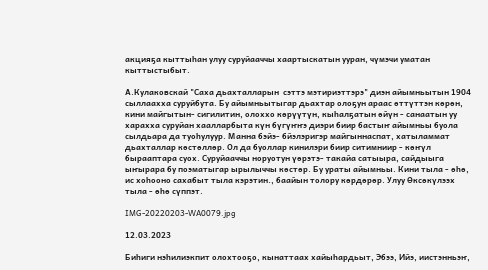акцияҕа кыттыһан улуу суруйааччы хаартыскатын ууран, чүмэчи уматан кыттыстыбыт.

А.Кулаковскай "Саха дьахталларын  сэттэ мэтириэттэрэ" диэн айымньытын 1904 сыллаахха суруйбута. Бу айымньытыгар дьахтар олоҕун араас өттүттэн көрөн, кини майгытын- сигилитин, олоххо көрүүтүн, кыһалҕатын өйүн - санаатын уу харахха суруйан хаалларбыта күн бүгүҥҥэ диэри биир бастыҥ айымньы буола сылдьара да туоһулуур. Манна бэйэ- бйэлэригэр майгыннаспат, хатыламмат дьахталлар көстөллөр. Ол да буоллар кинилэри биир ситимниир - көҥүл бырааптара суох. Суруйааччы норуотун үөрэтэ- такайа сатыыра, сайдыыга ыҥырара бу поэматыгар ырылыччы көстөр. Бу ураты айымньы. Кини тыла - өһө, ис хоһооно сахабыт тыла кэрэтин., баайын толору көрдөрөр. Улуу Өксөкүлээх тыла - өһө сүппэт.

IMG-20220203-WA0079.jpg

12.03.2023

Биһиги нэһилиэкпит олохтооҕо, кынаттаах хайыһардьыт, Эбээ, Ийэ, иистэнньэҥ,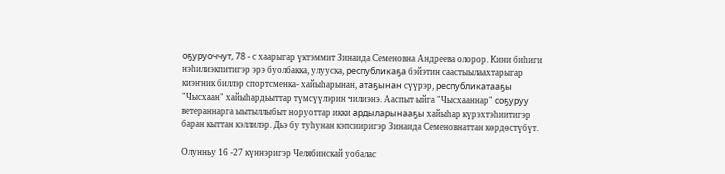оҕуруоччут, 78 - с хаарыгар үктэммит Зинаида Семеновна Андреева олорор. Кини биһиги нэһилиэкпитигэр эрэ буолбакка, улууска, республикаҕа бэйэтин саастыылаахтарыгар киэҥник биллэр спортсменка- хайыһарынан, атаҕынан сүүрэр, республикатааҕы "Чысхаан" хайыһардьыттар түмсүүлэрин чилиэнэ. Ааспыт ыйга "Чысхааннар" соҕуруу ветераннарга ыытыллыбыт норуоттар икки ардыларынааҕы хайыһар күрэхтэһиитигэр баран кыттан кэллилэр. Дьэ бу туһунан кэпсииригэр Зинаида Семеновнаттан көрдөстүбүт.

Олунньу 16 -27 күннэригэр Челябинскай уобалас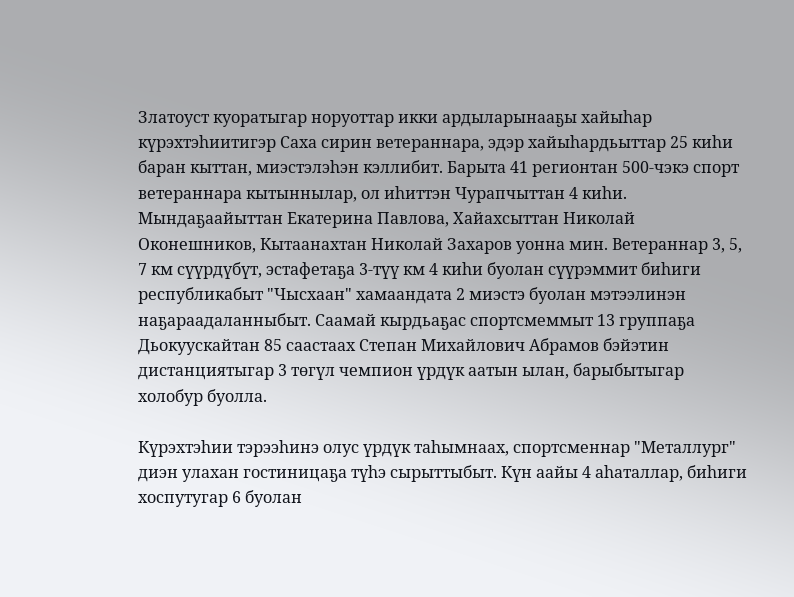Златоуст куоратыгар норуоттар икки ардыларынааҕы хайыһар күрэхтэһиитигэр Саха сирин ветераннара, эдэр хайыһардьыттар 25 киһи баран кыттан, миэстэлэһэн кэллибит. Барыта 41 регионтан 500-чэкэ спорт ветераннара кытыннылар, ол иһиттэн Чурапчыттан 4 киһи. Мындаҕаайыттан Екатерина Павлова, Хайахсыттан Николай Оконешников, Кытаанахтан Николай Захаров уонна мин. Ветераннар 3, 5, 7 км сүүрдүбүт, эстафетаҕа 3-түү км 4 киһи буолан сүүрэммит биһиги республикабыт "Чысхаан" хамаандата 2 миэстэ буолан мэтээлинэн наҕараадаланныбыт. Саамай кырдьаҕас спортсмеммыт 13 группаҕа Дьокуускайтан 85 саастаах Степан Михайлович Абрамов бэйэтин дистанциятыгар 3 төгүл чемпион үрдүк аатын ылан, барыбытыгар холобур буолла.

Күрэхтэһии тэрээһинэ олус үрдүк таһымнаах, спортсменнар "Металлург" диэн улахан гостиницаҕа түһэ сырыттыбыт. Күн аайы 4 аһаталлар, биһиги хоспутугар 6 буолан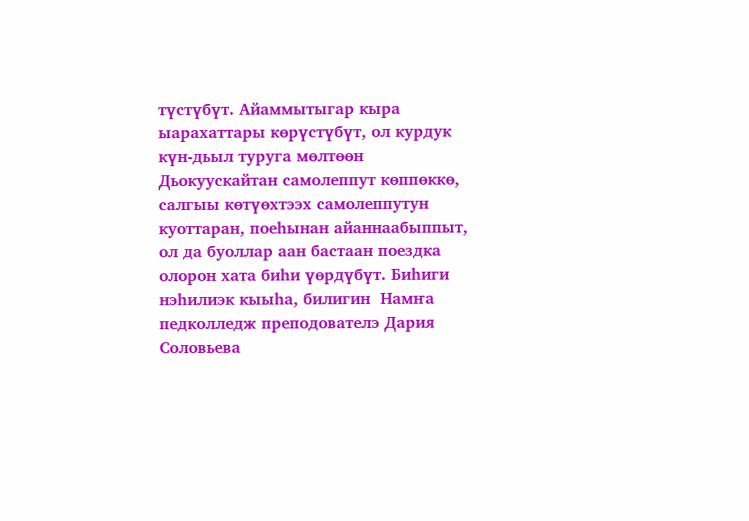түстүбүт. Айаммытыгар кыра ыарахаттары көрүстүбүт, ол курдук  күн-дьыл туруга мөлтөөн Дьокуускайтан самолеппут көппөккө, салгыы көтүөхтээх самолеппутун куоттаран, поеһынан айаннаабыппыт, ол да буоллар аан бастаан поездка олорон хата биһи үөрдүбүт. Биһиги нэһилиэк кыыһа, билигин  Намҥа педколледж преподователэ Дария Соловьева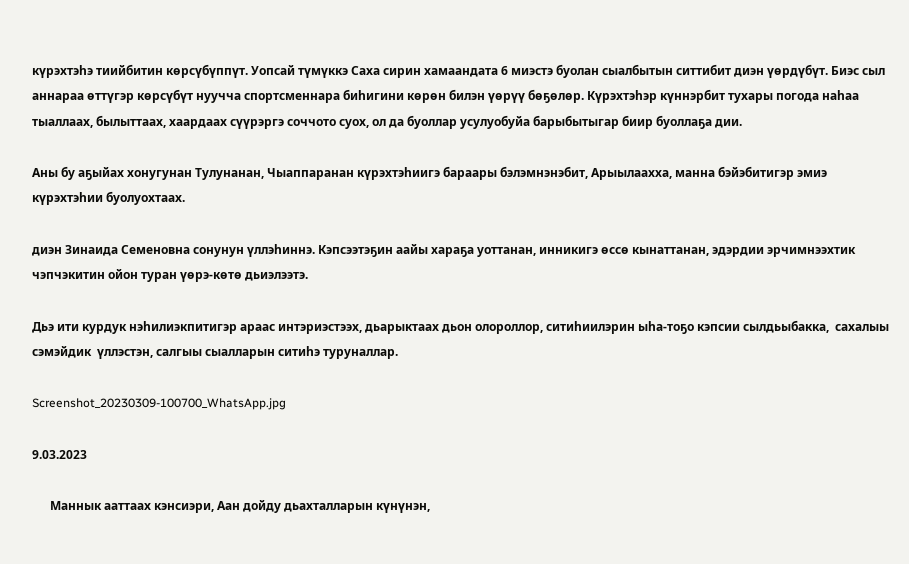күрэхтэһэ тиийбитин көрсүбүппүт. Уопсай түмүккэ Саха сирин хамаандата 6 миэстэ буолан сыалбытын ситтибит диэн үөрдүбүт. Биэс сыл аннараа өттүгэр көрсүбүт нуучча спортсменнара биһигини көрөн билэн үөрүү бөҕөлөр. Күрэхтэһэр күннэрбит тухары погода наһаа тыаллаах, былыттаах, хаардаах сүүрэргэ соччото суох, ол да буоллар усулуобуйа барыбытыгар биир буоллаҕа дии.

Аны бу аҕыйах хонугунан Тулунанан, Чыаппаранан күрэхтэһиигэ бараары бэлэмнэнэбит, Арыылаахха, манна бэйэбитигэр эмиэ күрэхтэһии буолуохтаах.

диэн Зинаида Семеновна сонунун үллэһиннэ. Кэпсээтэҕин аайы хараҕа уоттанан, инникигэ өссө кынаттанан, эдэрдии эрчимнээхтик чэпчэкитин ойон туран үөрэ-көтө дьиэлээтэ.

Дьэ ити курдук нэһилиэкпитигэр араас интэриэстээх, дьарыктаах дьон олороллор, ситиһиилэрин ыһа-тоҕо кэпсии сылдьыбакка,  сахалыы сэмэйдик  үллэстэн, салгыы сыалларын ситиһэ туруналлар.

Screenshot_20230309-100700_WhatsApp.jpg

9.03.2023

      Маннык ааттаах кэнсиэри, Аан дойду дьахталларын күнүнэн,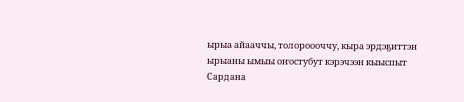ырыа айааччы, толороооччу, кыра эрдэҕиттэн ырыаны ымыы оҥостубут кэрэчээн кыыспыт Сардана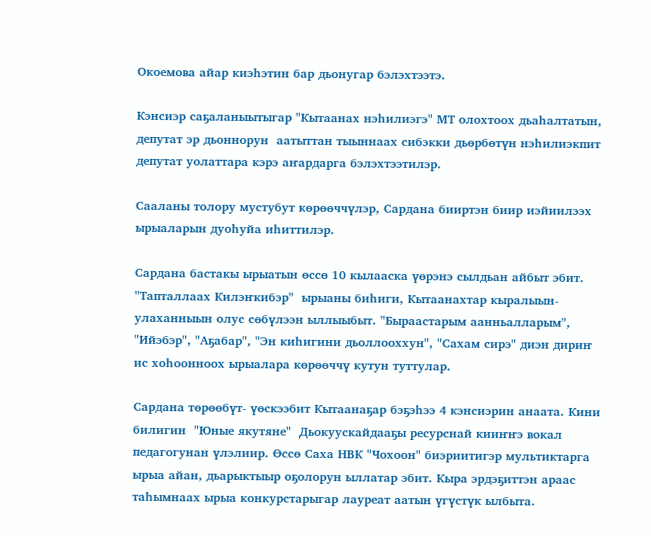Окоемова айар киэһэтин бар дьонугар бэлэхтээтэ.

Кэнсиэр саҕаланыытыгар "Кытаанах нэһилиэгэ" МТ олохтоох дьаһалтатын, депутат эр дьоннорун  аатыттан тыыннаах сибэкки дьөрбөтүн нэһилиэкпит депутат уолаттара кэрэ аҥардарга бэлэхтээтилэр.

Сааланы толору мустубут көрөөччүлэр, Сардана бииртэн биир иэйиилээх ырыаларын дуоһуйа иһиттилэр.

Сардана бастакы ырыатын өссө 10 кылааска үөрэнэ сылдьан айбыт эбит. "Тапталлаах Килэҥкибэр"  ырыаны биһиги, Кытаанахтар кыралыын- улаханныын олус сөбүлээн ыллыыбыт. "Быраастарым аанньалларым", "Ийэбэр", "Аҕабар", "Эн киһигини дьоллооххун", "Сахам сирэ" диэн дириҥ ис хоһоонноох ырыалара көрөөччү кутун туттулар.

Сардана төрөөбүт- үөскээбит Кытаанаҕар бэҕэһээ 4 кэнсиэрин анаата. Кини билигин  "Юные якутяне"  Дьокуускайдааҕы ресурснай кииҥҥэ вокал педагогунан үлэлиир. Өссө Саха НВК "Чохоон" биэриитигэр мультиктарга ырыа айан, дьарыктыыр оҕолорун ыллатар эбит. Кыра эрдэҕиттэн араас таһымнаах ырыа конкурстарыгар лауреат аатын үгүстүк ылбыта.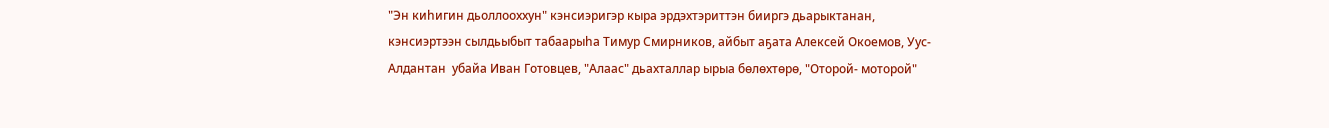"Эн киһигин дьоллооххун" кэнсиэригэр кыра эрдэхтэриттэн бииргэ дьарыктанан, кэнсиэртээн сылдьыбыт табаарыһа Тимур Смирников, айбыт аҕата Алексей Окоемов, Уус-Алдантан  убайа Иван Готовцев, "Алаас" дьахталлар ырыа бөлөхтөрө, "Оторой- моторой"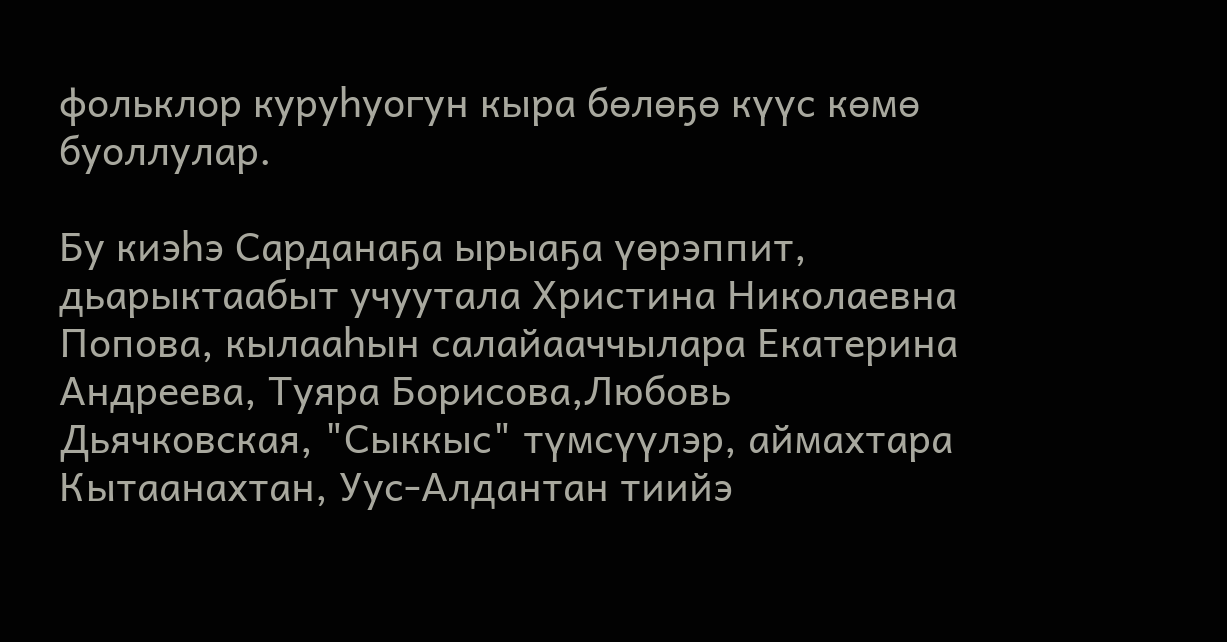фольклор куруһуогун кыра бөлөҕө күүс көмө буоллулар.

Бу киэһэ Сарданаҕа ырыаҕа үөрэппит, дьарыктаабыт учуутала Христина Николаевна Попова, кылааһын салайааччылара Екатерина Андреева, Туяра Борисова,Любовь Дьячковская, "Сыккыс" түмсүүлэр, аймахтара Кытаанахтан, Уус-Алдантан тиийэ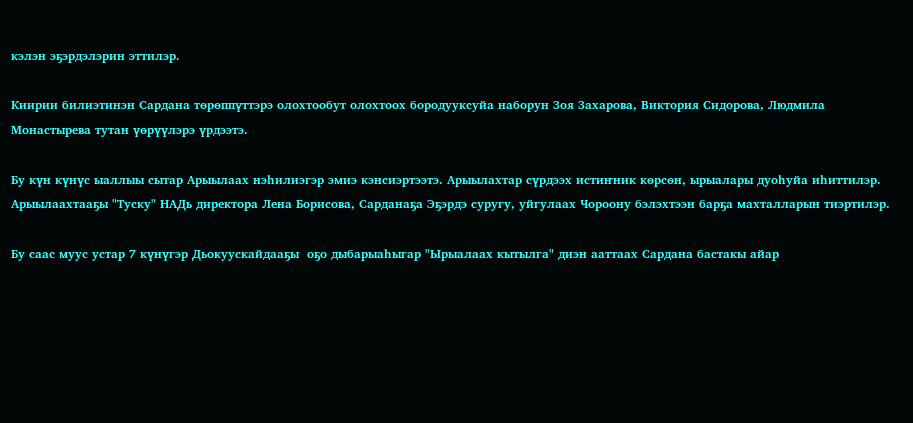кэлэн эҕэрдэлэрин эттилэр.

Киирии билиэтинэн Сардана төрөппүттэрэ олохтообут олохтоох бородууксуйа наборун Зоя Захарова, Виктория Сидорова, Людмила Монастырева тутан үөрүүлэрэ үрдээтэ.

Бу күн күнүс ыаллыы сытар Арыылаах нэһилиэгэр эмиэ кэнсиэртээтэ. Арыылахтар сүрдээх истиҥник көрсөн, ырыалары дуоһуйа иһиттилэр. Арыылаахтааҕы "Туску" НАДь директора Лена Борисова, Сарданаҕа Эҕэрдэ суругу, уйгулаах Чороону бэлэхтээн барҕа махталларын тиэртилэр.

Бу саас муус устар 7 күнүгэр Дьокуускайдааҕы  оҕо дыбарыаһыгар "Ырыалаах кытылга" диэн ааттаах Сардана бастакы айар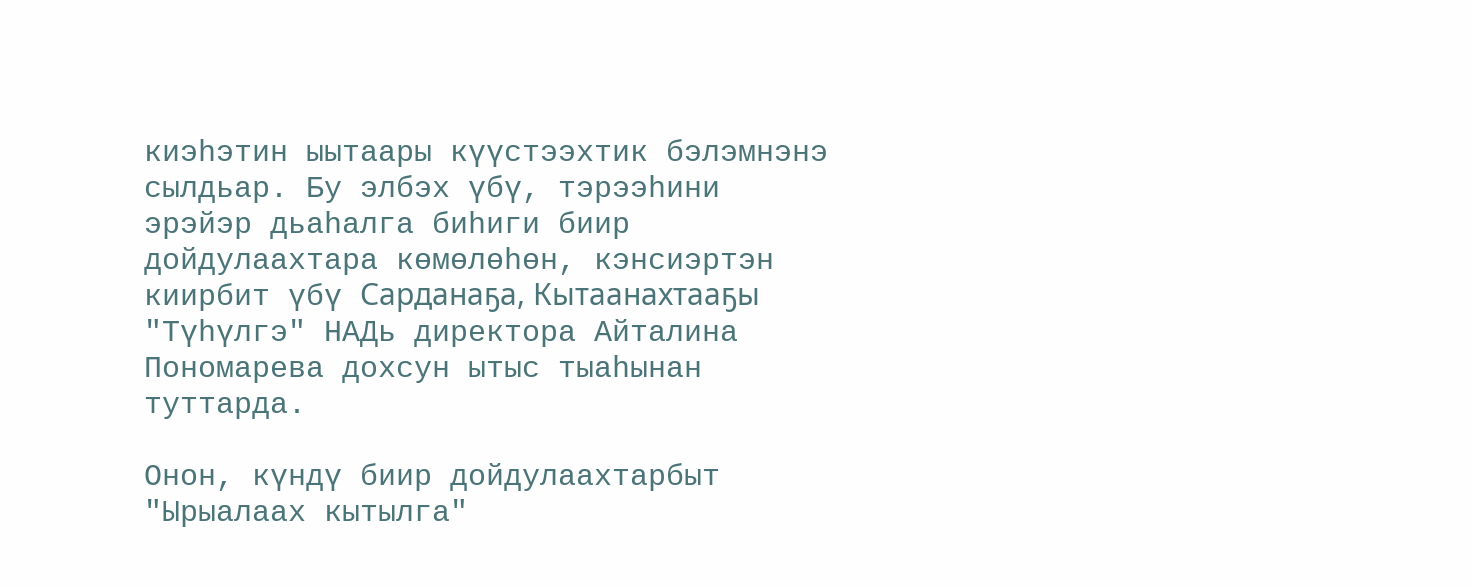киэһэтин ыытаары күүстээхтик бэлэмнэнэ сылдьар. Бу элбэх үбү, тэрээһини эрэйэр дьаһалга биһиги биир дойдулаахтара көмөлөһөн, кэнсиэртэн киирбит үбү Сарданаҕа, Кытаанахтааҕы "Түһүлгэ" НАДь директора Айталина Пономарева дохсун ытыс тыаһынан туттарда.

Онон, күндү биир дойдулаахтарбыт "Ырыалаах кытылга"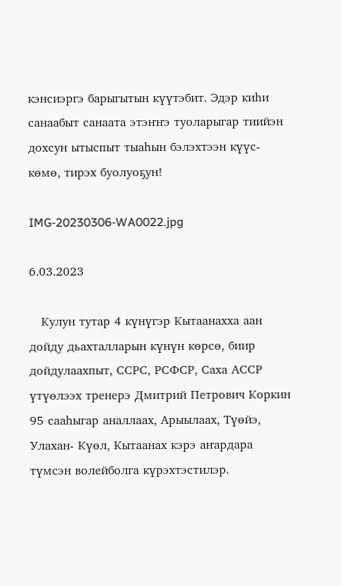кэнсиэргэ барыгытын күүтэбит. Эдэр киһи санаабыт санаата этэҥҥэ туоларыгар тиийэн дохсун ытыспыт тыаһын бэлэхтээн күүс- көмө, тирэх буолуоҕун!

IMG-20230306-WA0022.jpg

6.03.2023

   Кулун тутар 4 күнүгэр Кытаанахха аан дойду дьахталларын күнүн көрсө, биир дойдулаахпыт, ССРС, РСФСР, Саха АССР үтүөлээх тренерэ Дмитрий Петрович Коркин 95 сааһыгар аналлаах, Арыылаах, Түөйэ, Улахан- Күөл, Кытаанах кэрэ аҥардара түмсэн волейболга күрэхтэстилэр.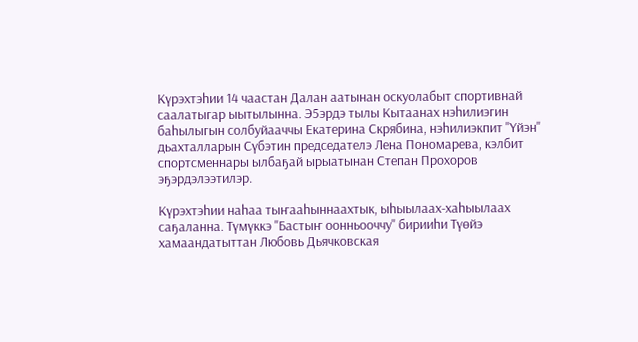Күрэхтэһии 14 чаастан Далан аатынан оскуолабыт спортивнай саалатыгар ыытылынна. Э5эрдэ тылы Кытаанах нэһилиэгин баһылыгын солбуйааччы Екатерина Скрябина, нэһилиэкпит "Үйэн" дьахталларын Сүбэтин председателэ Лена Пономарева, кэлбит спортсменнары ылбаҕай ырыатынан Степан Прохоров эҕэрдэлээтилэр.

Күрэхтэһии наһаа тыҥааһыннаахтык, ыһыылаах-хаһыылаах саҕаланна. Түмүккэ "Бастыҥ оонньооччу" бирииһи Түөйэ хамаандатыттан Любовь Дьячковская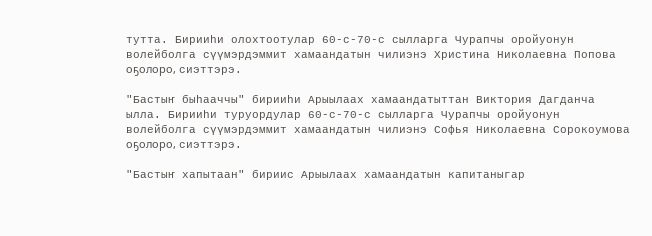тутта. Бирииһи олохтоотулар 60-с-70-с сылларга Чурапчы оройуонун волейболга сүүмэрдэммит хамаандатын чилиэнэ Христина Николаевна Попова оҕолоро, сиэттэрэ.

"Бастыҥ быһааччы" бирииһи Арыылаах хамаандатыттан Виктория Дагданча ылла. Бирииһи туруордулар 60-с-70-с сылларга Чурапчы оройуонун волейболга сүүмэрдэммит хамаандатын чилиэнэ Софья Николаевна Сорокоумова оҕолоро, сиэттэрэ.

"Бастыҥ хапытаан" бириис Арыылаах хамаандатын капитаныгар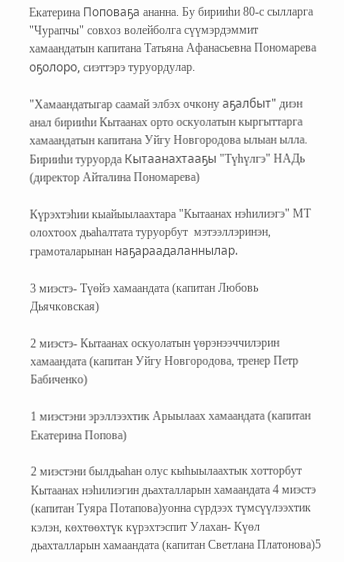Екатерина Поповаҕа ананна. Бу бирииһи 80-с сылларга "Чурапчы" совхоз волейболга сүүмэрдэммит хамаандатын капитана Татьяна Афанасьевна Пономарева оҕолоро, сиэттэрэ туруордулар.

"Хамаандатыгар саамай элбэх очкону аҕалбыт" диэн анал бирииһи Кытаанах орто оскуолатын кыргыттарга хамаандатын капитана Уйгу Новгородова ылыан ылла. Бирииһи туруорда Кытаанахтааҕы "Түһүлгэ" НАДь (директор Айталина Пономарева)

Күрэхтэһии кыайыылаахтара "Кытаанах нэһилиэгэ" МТ олохтоох дьаһалтата туруорбут  мэтээллэринэн, грамоталарынан наҕараадаланнылар.

3 миэстэ- Түөйэ хамаандата (капитан Любовь Дьячковская)

2 миэстэ- Кытаанах оскуолатын үөрэнээччилэрин хамаандата (капитан Уйгу Новгородова, тренер Петр Бабиченко)

1 миэстэни эрэллээхтик Арыылаах хамаандата (капитан Екатерина Попова)

2 миэстэни былдьаһан олус кыһыылаахтык хотторбут Кытаанах нэһилиэгин дьахталларын хамаандата 4 миэстэ (капитан Туяра Потапова)уонна сүрдээх түмсүүлээхтик кэлэн, көхтөөхтүк күрэхтэспит Улахан- Күөл дьахталларын хамаандата (капитан Светлана Платонова)5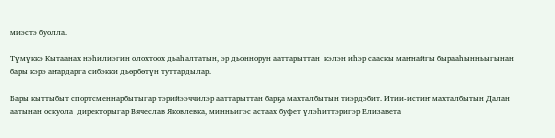миэстэ буолла.

Түмүккэ Кытаанах нэһилиэгин олохтоох дьаһалтатын, эр дьоннорун ааттарыттан  кэлэн иһэр сааскы маҥнайгы бырааһынньыгынан бары кэрэ аҥардарга сибэкки дьөрбөтүн туттардылар.

Бары кыттыбыт спортсменнарбытыгар тэрийээччилэр ааттарыттан барҕа махталбытын тиэрдэбит. Итии-истиҥ махталбытын Далан аатынан оскуола  директорыгар Вячеслав Яковлевка, минньигэс астаах буфет үлэһиттэригэр Елизавета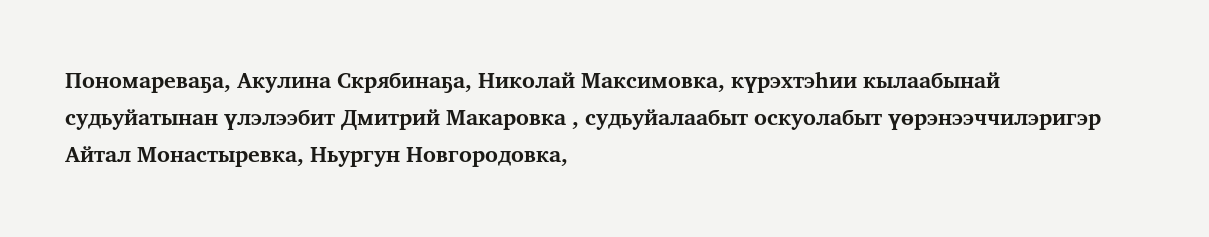Пономареваҕа, Акулина Скрябинаҕа, Николай Максимовка, күрэхтэһии кылаабынай судьуйатынан үлэлээбит Дмитрий Макаровка , судьуйалаабыт оскуолабыт үөрэнээччилэригэр Айтал Монастыревка, Ньургун Новгородовка,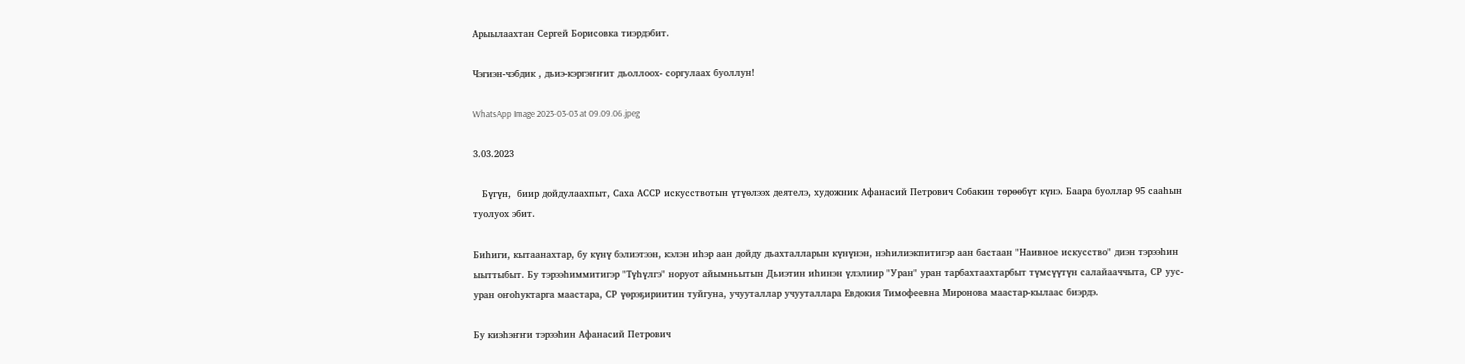Арыылаахтан Сергей Борисовка тиэрдэбит.

Чэгиэн-чэбдик , дьиэ-кэргэҥҥит дьоллоох- соргулаах буоллун!

WhatsApp Image 2023-03-03 at 09.09.06.jpeg

3.03.2023

   Бүгүн,  биир дойдулаахпыт, Саха АССР искусствотын үтүөлээх деятелэ, художник Афанасий Петрович Собакин төрөөбүт күнэ. Баара буоллар 95 сааһын туолуох эбит.

Биһиги, кытаанахтар, бу күнү бэлиэтээн, кэлэн иһэр аан дойду дьахталларын күнүнэн, нэһилиэкпитигэр аан бастаан "Наивное искусство" диэн тэрээһин ыыттыбыт. Бу тэрээһиммитигэр "Түһүлгэ" норуот айымньытын Дьиэтин иһинэн үлэлиир "Уран" уран тарбахтаахтарбыт түмсүүтүн салайааччыта, СР уус-уран оҥоһуктарга маастара, СР үөрэҕириитин туйгуна, учууталлар учууталлара Евдокия Тимофеевна Миронова маастар-кылаас биэрдэ.

Бу киэһэҥҥи тэрээһин Афанасий Петрович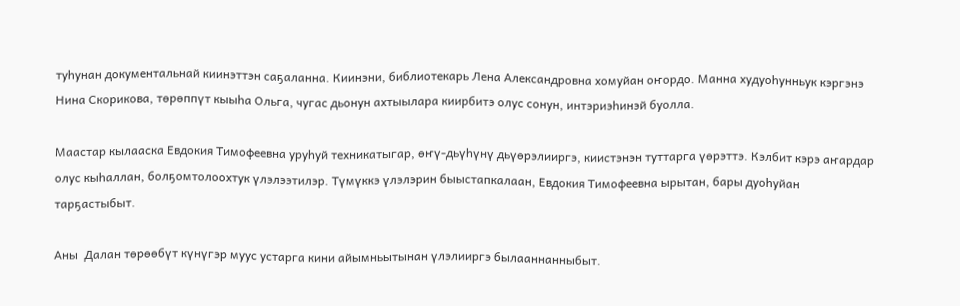туһунан документальнай киинэттэн саҕаланна. Киинэни, библиотекарь Лена Александровна хомуйан оҥордо. Манна худуоһунньук кэргэнэ Нина Скорикова, төрөппүт кыыһа Ольга, чугас дьонун ахтыылара киирбитэ олус сонун, интэриэһинэй буолла.

Маастар кылааска Евдокия Тимофеевна уруһуй техникатыгар, өҥү-дьүһүнү дьүөрэлииргэ, киистэнэн туттарга үөрэттэ. Кэлбит кэрэ аҥардар олус кыһаллан, болҕомтолоохтук үлэлээтилэр. Түмүккэ үлэлэрин быыстапкалаан, Евдокия Тимофеевна ырытан, бары дуоһуйан тарҕастыбыт.

Аны  Далан төрөөбүт күнүгэр муус устарга кини айымньытынан үлэлииргэ былааннанныбыт.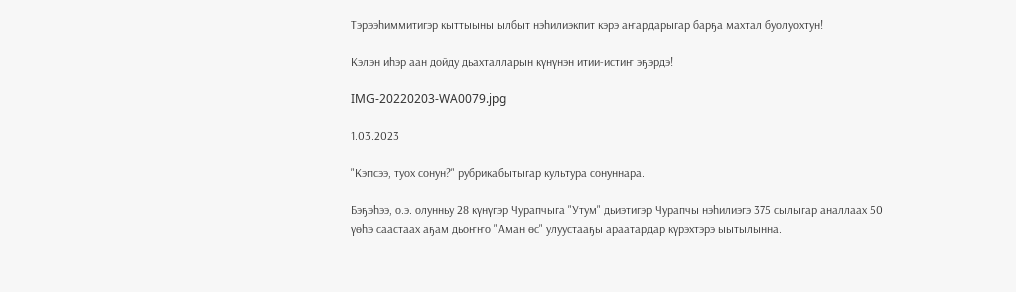Тэрээһиммитигэр кыттыыны ылбыт нэһилиэкпит кэрэ аҥардарыгар барҕа махтал буолуохтун!

Кэлэн иһэр аан дойду дьахталларын күнүнэн итии-истиҥ эҕэрдэ!

IMG-20220203-WA0079.jpg

1.03.2023

"Кэпсээ, туох сонун?" рубрикабытыгар культура сонуннара.

Бэҕэһээ, о.э. олунньу 28 күнүгэр Чурапчыга "Утум" дьиэтигэр Чурапчы нэһилиэгэ 375 сылыгар аналлаах 50 үөһэ саастаах аҕам дьоҥҥо "Аман өс" улуустааҕы араатардар күрэхтэрэ ыытылынна.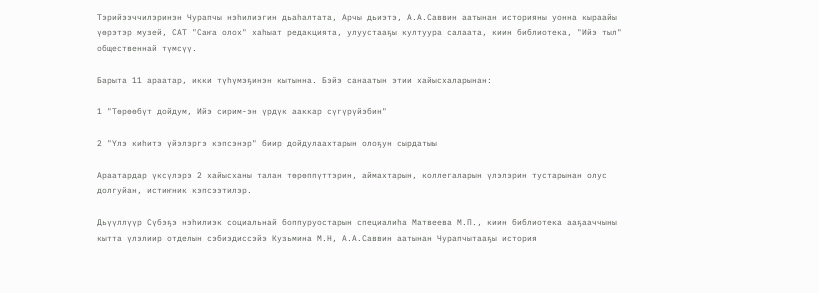Тэрийээччилэринэн Чурапчы нэһилиэгин дьаһалтата, Арчы дьиэтэ, А.А.Саввин аатынан историяны уонна кыраайы үөрэтэр музей, САТ "Саҥа олох" хаһыат редакцията, улуустааҕы култуура салаата, киин библиотека, "Ийэ тыл" общественнай түмсүү.

Барыта 11 араатар, икки түһүмэҕинэн кытынна. Бэйэ санаатын этии хайысхаларынан:

1 "Төрөөбүт дойдум, Ийэ сирим-эн үрдүк ааккар сүгүрүйэбин"

2 "Үлэ киһитэ үйэлэргэ кэпсэнэр" биир дойдулаахтарын олоҕун сырдатыы

Араатардар үксүлэрэ 2 хайысханы талан төрөппүттэрин, аймахтарын, коллегаларын үлэлэрин тустарынан олус долгуйан, истиҥник кэпсээтилэр.

Дьүүллүүр Сүбэҕэ нэһилиэк социальнай боппуруостарын специалиһа Матвеева М.П., киин библиотека ааҕааччыны  кытта үлэлиир отделын сэбиэдиссэйэ Кузьмина М.Н, А.А.Саввин аатынан Чурапчытааҕы история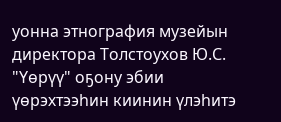уонна этнография музейын директора Толстоухов Ю.С. "Үөрүү" оҕону эбии үөрэхтээһин киинин үлэһитэ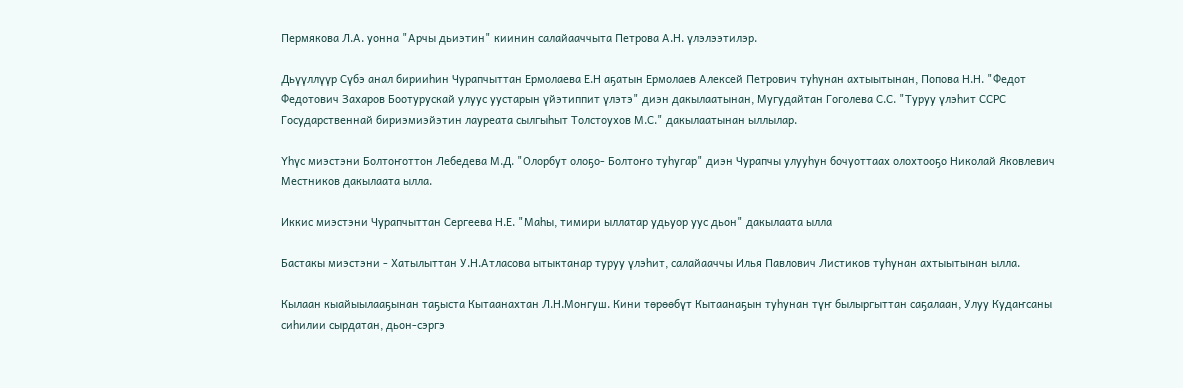Пермякова Л.А. уонна "Арчы дьиэтин" киинин салайааччыта Петрова А.Н. үлэлээтилэр.

Дьүүллүүр Сүбэ анал бирииһин Чурапчыттан Ермолаева Е.Н аҕатын Ермолаев Алексей Петрович туһунан ахтыытынан, Попова Н.Н. "Федот Федотович Захаров Боотурускай улуус уустарын үйэтиппит үлэтэ" диэн дакылаатынан, Мугудайтан Гоголева С.С. "Туруу үлэһит ССРС Государственнай бириэмиэйэтин лауреата сылгыһыт Толстоухов М.С." дакылаатынан ыллылар.

Үһүс миэстэни Болтоҥоттон Лебедева М.Д. "Олорбут олоҕо- Болтоҥо туһугар" диэн Чурапчы улууһун бочуоттаах олохтооҕо Николай Яковлевич Местников дакылаата ылла.

Иккис миэстэни Чурапчыттан Сергеева Н.Е. "Маһы, тимири ыллатар удьуор уус дьон" дакылаата ылла

Бастакы миэстэни - Хатылыттан У.Н.Атласова ытыктанар туруу үлэһит, салайааччы Илья Павлович Листиков туһунан ахтыытынан ылла.

Кылаан кыайыылааҕынан таҕыста Кытаанахтан Л.Н.Монгуш. Кини төрөөбүт Кытаанаҕын туһунан түҥ былыргыттан саҕалаан, Улуу Кудаҥсаны сиһилии сырдатан, дьон-сэргэ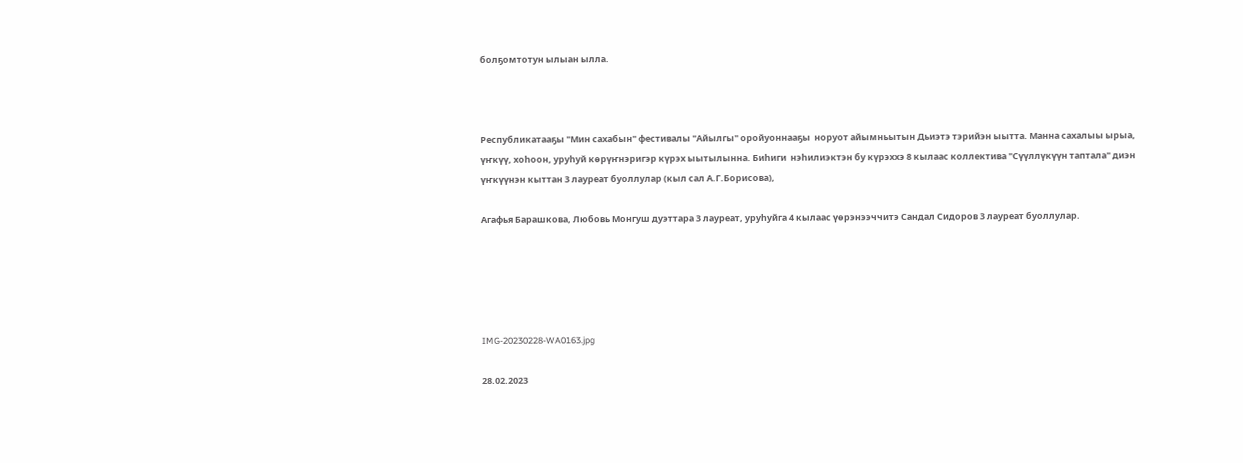болҕомтотун ылыан ылла.



Республикатааҕы "Мин сахабын" фестивалы "Айылгы" оройуоннааҕы  норуот айымньытын Дьиэтэ тэрийэн ыытта. Манна сахалыы ырыа, үҥкүү, хоһоон, уруһуй көрүҥнэригэр күрэх ыытылынна. Биһиги  нэһилиэктэн бу күрэххэ 8 кылаас коллектива "Сүүллүкүүн таптала" диэн үҥкүүнэн кыттан 3 лауреат буоллулар (кыл сал А.Г.Борисова),

Агафья Барашкова, Любовь Монгуш дуэттара 3 лауреат, уруһуйга 4 кылаас үөрэнээччитэ Сандал Сидоров 3 лауреат буоллулар.





IMG-20230228-WA0163.jpg

28.02.2023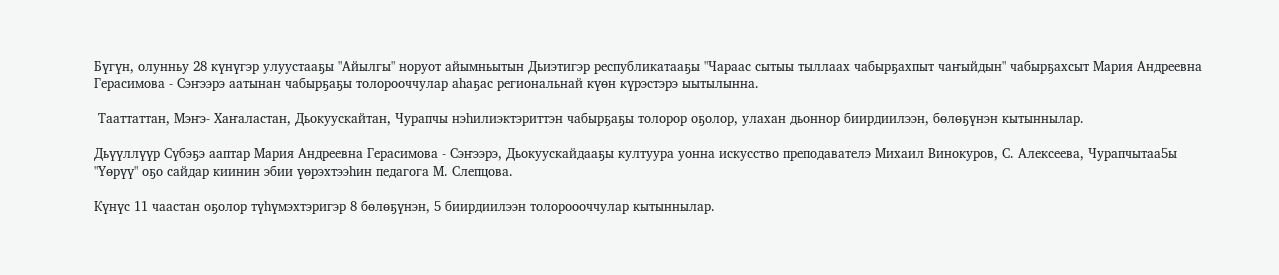Бүгүн, олунньу 28 күнүгэр улуустааҕы "Айылгы" норуот айымньытын Дьиэтигэр республикатааҕы "Чараас сытыы тыллаах чабырҕахпыт чаҥыйдын" чабырҕахсыт Мария Андреевна Герасимова - Сэҥээрэ аатынан чабырҕаҕы толорооччулар аһаҕас региональнай күөн күрэстэрэ ыытылынна.

 Тааттаттан, Мэҥэ- Хаҥаластан, Дьокуускайтан, Чурапчы нэһилиэктэриттэн чабырҕаҕы толорор оҕолор, улахан дьоннор биирдиилээн, бөлөҕүнэн кытыннылар.

Дьүүллүүр Сүбэҕэ ааптар Мария Андреевна Герасимова - Сэҥээрэ, Дьокуускайдааҕы култуура уонна искусство преподавателэ Михаил Винокуров, С. Алексеева, Чурапчытаа5ы "Үөрүү" оҕо сайдар киинин эбии үөрэхтээһин педагога М. Слепцова.

Күнүс 11 чаастан оҕолор түһүмэхтэригэр 8 бөлөҕүнэн, 5 биирдиилээн толороооччулар кытыннылар.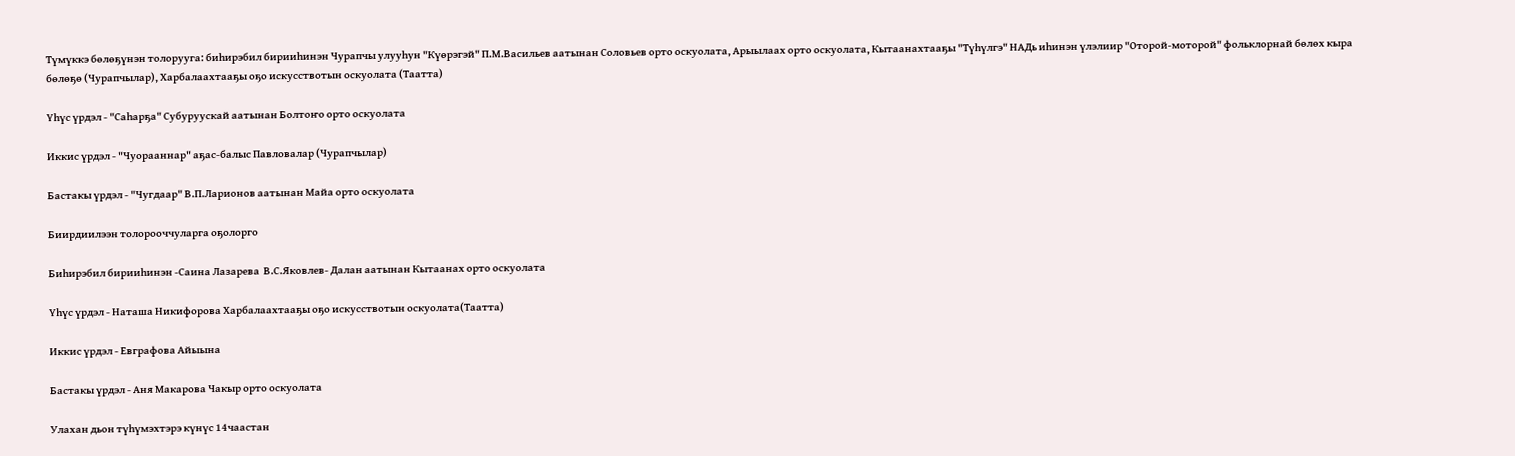Түмүккэ бөлөҕүнэн толорууга: биһирэбил бирииһинэн Чурапчы улууһун "Күөрэгэй" П.М.Васильев аатынан Соловьев орто оскуолата, Арыылаах орто оскуолата, Кытаанахтааҕы "Түһүлгэ" НАДь иһинэн үлэлиир "Оторой-моторой" фольклорнай бөлөх кыра бөлөҕө (Чурапчылар), Харбалаахтааҕы оҕо искусствотын оскуолата (Таатта)

Үһүс үрдэл - "Саһарҕа" Субуруускай аатынан Болтоҥо орто оскуолата

Иккис үрдэл - "Чуорааннар" аҕас-балыс Павловалар (Чурапчылар)

Бастакы үрдэл - "Чугдаар" В.П.Ларионов аатынан Майа орто оскуолата

Биирдиилээн толорооччуларга оҕолорго

Биһирэбил бирииһинэн -Саина Лазарева  В.С.Яковлев- Далан аатынан Кытаанах орто оскуолата

Үһүс үрдэл - Наташа Никифорова Харбалаахтааҕы оҕо искусствотын оскуолата(Таатта)

Иккис үрдэл - Евграфова Айыына

Бастакы үрдэл - Аня Макарова Чакыр орто оскуолата

Улахан дьон түһүмэхтэрэ күнүс 14чаастан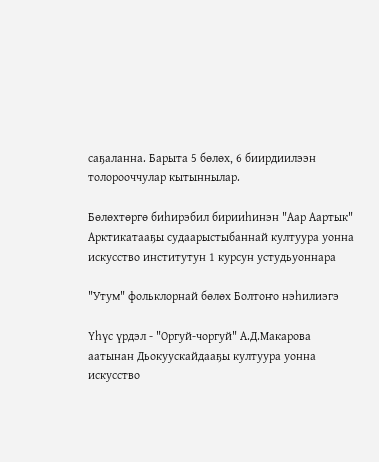саҕаланна. Барыта 5 бөлөх, 6 биирдиилээн толорооччулар кытыннылар.

Бөлөхтөргө биһирэбил бирииһинэн "Аар Аартык" Арктикатааҕы судаарыстыбаннай култуура уонна искусство институтун 1 курсун устудьуоннара

"Утум" фольклорнай бөлөх Болтоҥо нэһилиэгэ

Үһүс үрдэл - "Оргуй-чоргуй" А.Д.Макарова аатынан Дьокуускайдааҕы култуура уонна искусство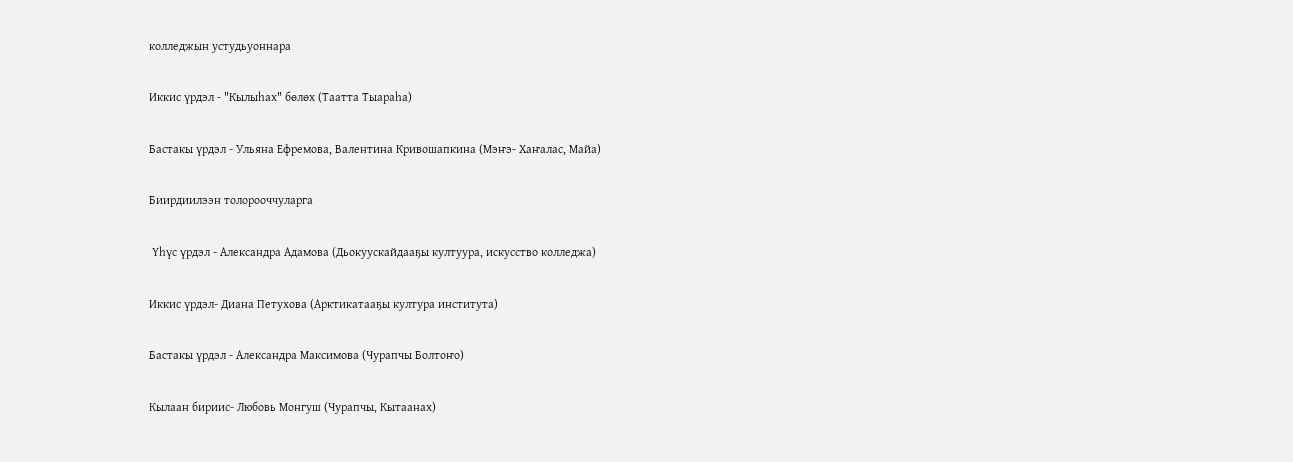колледжын устудьуоннара

Иккис үрдэл - "Кылыһах" бөлөх (Таатта Тыараһа)

Бастакы үрдэл - Ульяна Ефремова, Валентина Кривошапкина (Мэҥэ- Хаҥалас, Майа)

Биирдиилээн толорооччуларга

 Үһүс үрдэл - Александра Адамова (Дьокуускайдааҕы култуура, искусство колледжа)

Иккис үрдэл- Диана Петухова (Арктикатааҕы култура института)

Бастакы үрдэл - Александра Максимова (Чурапчы Болтоҥо)

Кылаан бириис- Любовь Монгуш (Чурапчы, Кытаанах)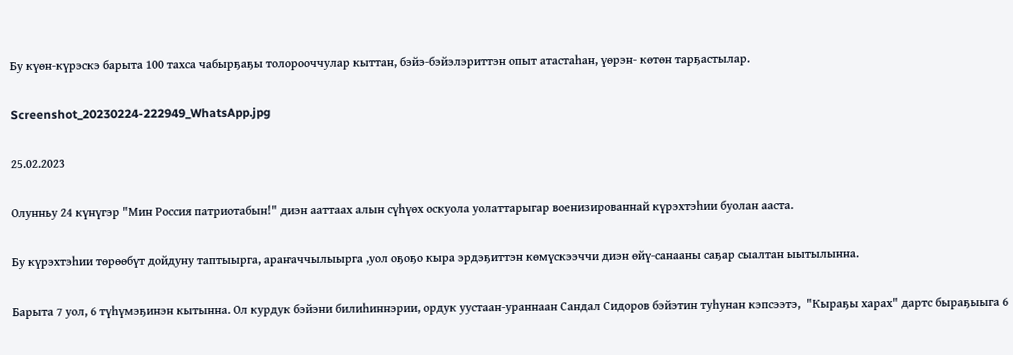Бу күөн-күрэскэ барыта 100 тахса чабырҕаҕы толорооччулар кыттан, бэйэ-бэйэлэриттэн опыт атастаһан, үөрэн- көтөн тарҕастылар.

Screenshot_20230224-222949_WhatsApp.jpg

25.02.2023

Олунньу 24 күнүгэр "Мин Россия патриотабын!" диэн ааттаах алын сүһүөх оскуола уолаттарыгар военизированнай күрэхтэһии буолан ааста.

Бу күрэхтэһии төрөөбүт дойдуну таптыырга, араҥаччылыырга ,уол оҕоҕо кыра эрдэҕиттэн көмүскээччи диэн өйү-санааны саҕар сыалтан ыытылынна.

Барыта 7 уол, 6 түһүмэҕинэн кытынна. Ол курдук бэйэни билиһиннэрии, ордук уустаан-ураннаан Сандал Сидоров бэйэтин туһунан кэпсээтэ,  "Кыраҕы харах" дартс быраҕыыга 6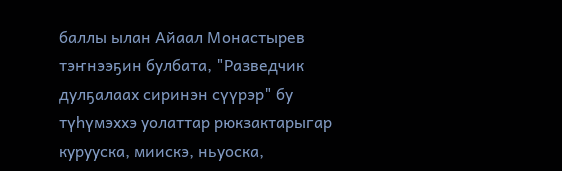баллы ылан Айаал Монастырев тэҥнээҕин булбата, "Разведчик дулҕалаах сиринэн сүүрэр" бу түһүмэххэ уолаттар рюкзактарыгар курууска, миискэ, ньуоска,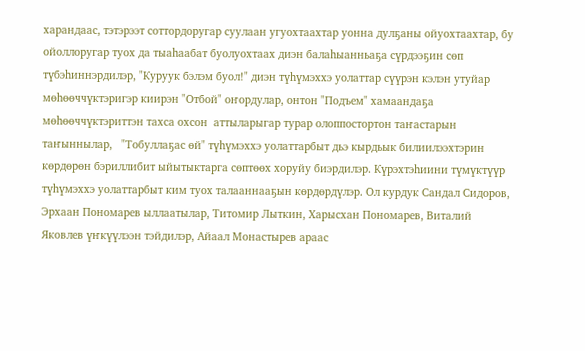харандаас, тэтэрээт соттордоругар суулаан угуохтаахтар уонна дулҕаны ойуохтаахтар, бу ойоллоругар туох да тыаһаабат буолуохтаах диэн балаһыанньаҕа сүрдээҕин сөп түбэһиннэрдилэр, "Куруук бэлэм буол!" диэн түһүмэххэ уолаттар сүүрэн кэлэн утуйар мөһөөччүктэригэр киирэн "Отбой" оҥордулар, онтон "Подъем" хамаандаҕа мөһөөччүктэриттэн тахса охсон  аттыларыгар турар олоппостортон таҥастарын таҥыннылар,   "Тобуллаҕас өй" түһүмэххэ уолаттарбыт дьэ кырдьык билиилээхтэрин көрдөрөн бэриллибит ыйытыктарга сөптөөх хоруйу биэрдилэр. Күрэхтэһиини түмүктүүр түһүмэххэ уолаттарбыт ким туох талааннааҕын көрдөрдүлэр. Ол курдук Сандал Сидоров, Эрхаан Пономарев ыллаатылар, Титомир Лыткин, Харысхан Пономарев, Виталий Яковлев үҥкүүлээн тэйдилэр, Айаал Монастырев араас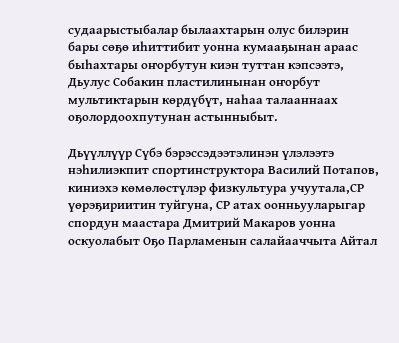судаарыстыбалар былаахтарын олус билэрин бары сөҕө иһиттибит уонна кумааҕынан араас быһахтары оҥорбутун киэн туттан кэпсээтэ, Дьулус Собакин пластилинынан оҥорбут мультиктарын көрдүбүт, наһаа талааннаах оҕолордоохпутунан астынныбыт.

Дьүүллүүр Сүбэ бэрэссэдээтэлинэн үлэлээтэ нэһилиэкпит спортинструктора Василий Потапов, киниэхэ көмөлөстүлэр физкультура учуутала,СР үөрэҕириитин туйгуна, СР атах оонньууларыгар спордун маастара Дмитрий Макаров уонна оскуолабыт Оҕо Парламенын салайааччыта Айтал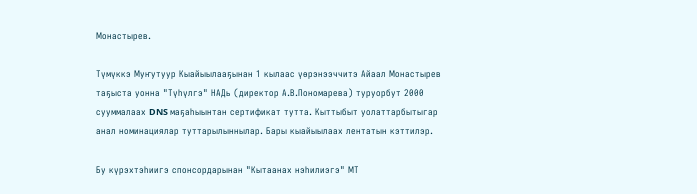Монастырев.

Түмүккэ Муҥутуур Кыайыылааҕынан 1 кылаас үөрэнээччитэ Айаал Монастырев таҕыста уонна "Түһүлгэ" НАДь (директор А.В.Пономарева) туруорбут 2000 сууммалаах DNS маҕаһыынтан сертификат тутта. Кыттыбыт уолаттарбытыгар анал номинациялар туттарылыннылар. Бары кыайыылаах лентатын кэттилэр.

Бу күрэхтэһиигэ спонсордарынан "Кытаанах нэһилиэгэ" МТ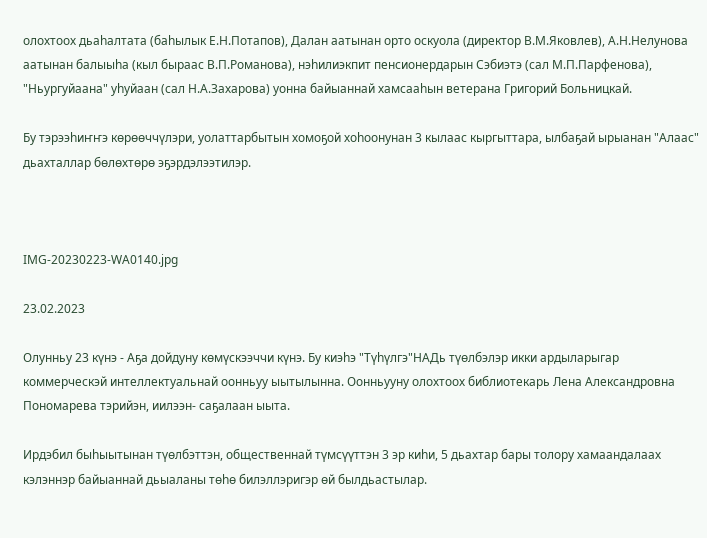олохтоох дьаһалтата (баһылык Е.Н.Потапов), Далан аатынан орто оскуола (директор В.М.Яковлев), А.Н.Нелунова аатынан балыыһа (кыл быраас В.П.Романова), нэһилиэкпит пенсионердарын Сэбиэтэ (сал М.П.Парфенова), "Ньургуйаана" уһуйаан (сал Н.А.Захарова) уонна байыаннай хамсааһын ветерана Григорий Больницкай.

Бу тэрээһиҥҥэ көрөөччүлэри, уолаттарбытын хомоҕой хоһоонунан 3 кылаас кыргыттара, ылбаҕай ырыанан "Алаас" дьахталлар бөлөхтөрө эҕэрдэлээтилэр.



IMG-20230223-WA0140.jpg

23.02.2023

Олунньу 23 күнэ - Аҕа дойдуну көмүскээччи күнэ. Бу киэһэ "Түһүлгэ"НАДь түөлбэлэр икки ардыларыгар коммерческэй интеллектуальнай оонньуу ыытылынна. Оонньууну олохтоох библиотекарь Лена Александровна Пономарева тэрийэн, иилээн- саҕалаан ыыта.

Ирдэбил быһыытынан түөлбэттэн, общественнай түмсүүттэн 3 эр киһи, 5 дьахтар бары толору хамаандалаах кэлэннэр байыаннай дьыаланы төһө билэллэригэр өй былдьастылар.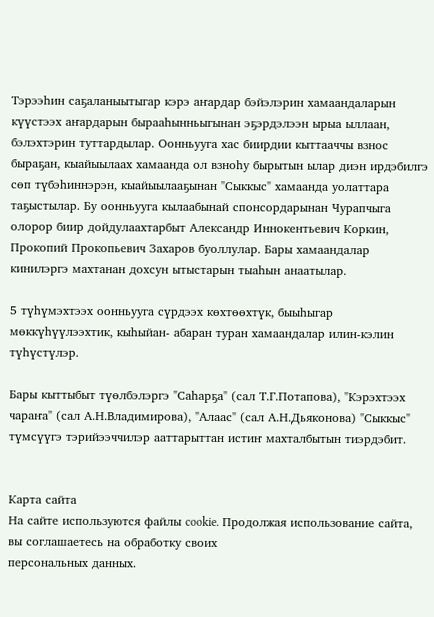Тэрээһин саҕаланыытыгар кэрэ аҥардар бэйэлэрин хамаандаларын күүстээх аҥардарын бырааһынньыгынан эҕэрдэлээн ырыа ыллаан, бэлэхтэрин туттардылар. Оонньууга хас биирдии кыттааччы взнос быраҕан, кыайыылаах хамаанда ол взноһу бырытын ылар диэн ирдэбилгэ сөп түбэһиннэрэн, кыайыылааҕынан "Сыккыс" хамаанда уолаттара таҕыстылар. Бу оонньууга кылаабынай спонсордарынан Чурапчыга олорор биир дойдулаахтарбыт Александр Иннокентьевич Коркин, Прокопий Прокопьевич Захаров буоллулар. Бары хамаандалар кинилэргэ махтанан дохсун ытыстарын тыаһын анаатылар.

5 түһүмэхтээх оонньууга сүрдээх көхтөөхтүк, быыһыгар мөккүһүүлээхтик, кыһыйан- абаран туран хамаандалар илин-кэлин түһүстүлэр.

Бары кыттыбыт түөлбэлэргэ "Саһарҕа" (сал Т.Г.Потапова), "Кэрэхтээх чараҥа" (сал А.Н.Владимирова), "Алаас" (сал А.Н.Дьяконова) "Сыккыс" түмсүүгэ тэрийээччилэр ааттарыттан истиҥ махталбытын тиэрдэбит.


Карта сайта
На сайте используются файлы cookie. Продолжая использование сайта, вы соглашаетесь на обработку своих
персональных данных.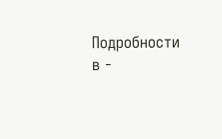Подробности в -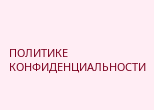ПОЛИТИКЕ КОНФИДЕНЦИАЛЬНОСТИ